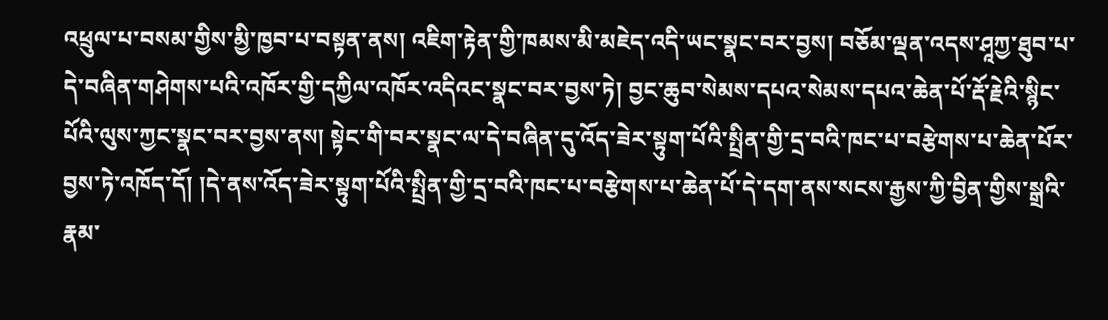འཕྲུལ་པ་བསམ་གྱིས་མྱི་ཁྱབ་པ་བསྟན་ནས། འཇིག་རྟེན་གྱི་ཁམས་མི་མཇེད་འདི་ཡང་སྣང་བར་བྱས། བཅོམ་ལྡན་འདས་ཤཱཀྱ་ཐུབ་པ་དེ་བཞིན་གཤེགས་པའི་འཁོར་གྱི་དཀྱིལ་འཁོར་འདིའང་སྣང་བར་བྱས་ཏེ། བྱང་ཆུབ་སེམས་དཔའ་སེམས་དཔའ་ཆེན་པོ་རྡོ་རྗེའི་སྙིང་པོའི་ལུས་ཀྱང་སྣང་བར་བྱས་ནས། སྟེང་གི་བར་སྣང་ལ་དེ་བཞིན་དུ་འོད་ཟེར་སྟུག་པོའི་སྤྲིན་གྱི་དྲ་བའི་ཁང་པ་བརྩེགས་པ་ཆེན་པོར་བྱས་ཏེ་འཁོད་དོ། །དེ་ནས་འོད་ཟེར་སྟུག་པོའི་སྤྲིན་གྱི་དྲ་བའི་ཁང་པ་བརྩེགས་པ་ཆེན་པོ་དེ་དག་ནས་སངས་རྒྱས་ཀྱི་བྱིན་གྱིས་སྒྲའི་རྣམ་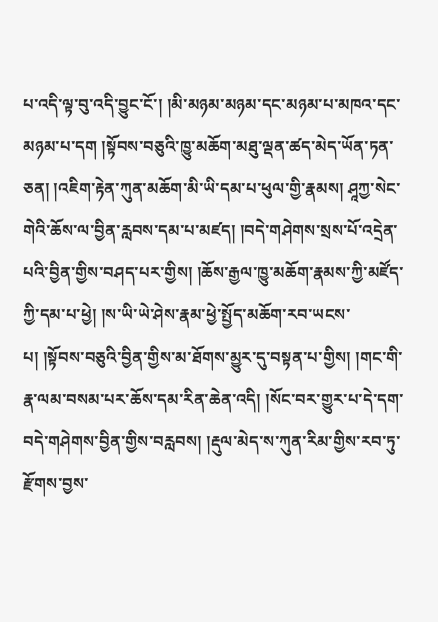པ་འདི་ལྟ་བུ་འདི་བྱུང་ངོ་། །མི་མཉམ་མཉམ་དང་མཉམ་པ་མཁའ་དང་མཉམ་པ་དག །སྟོབས་བཅུའི་ཁྱུ་མཆོག་མཐུ་ལྡན་ཚད་མེད་ཡོན་ཏན་ཅན། །འཇིག་རྟེན་ཀུན་མཆོག་མི་ཡི་དམ་པ་ཕུལ་གྱི་རྣམས། ཤཱཀྱ་སེང་གེའི་ཆོས་ལ་བྱིན་རླབས་དམ་པ་མཛད། །བདེ་གཤེགས་སྲས་པོ་འདྲེན་པའི་བྱིན་གྱིས་བཤད་པར་གྱིས། །ཆོས་རྒྱལ་ཁྱུ་མཆོག་རྣམས་ཀྱི་མཛོད་ཀྱི་དམ་པ་ཕྱེ། །ས་ཡི་ཡེ་ཤེས་རྣམ་ཕྱེ་སྤྱོད་མཆོག་རབ་ཡངས་པ། །སྟོབས་བཅུའི་བྱིན་གྱིས་མ་ཐོགས་མྱུར་དུ་བསྟན་པ་གྱིས། །གང་གི་རྣ་ལམ་བསམ་པར་ཆོས་དམ་རིན་ཆེན་འདི། །སོང་བར་གྱུར་པ་དེ་དག་བདེ་གཤེགས་བྱིན་གྱིས་བརླབས། །རྡུལ་མེད་ས་ཀུན་རིམ་གྱིས་རབ་ཏུ་རྫོགས་བྱས་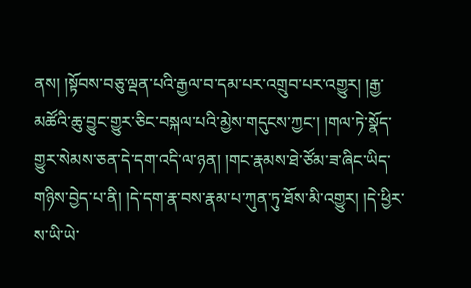ནས། །སྟོབས་བཅུ་ལྡན་པའི་རྒྱལ་བ་དམ་པར་འགྲུབ་པར་འགྱུར། །རྒྱ་མཚོའི་ཆུ་བྱུང་གྱུར་ཅིང་བསྐལ་པའི་མྱེས་གདུངས་ཀྱང་། །གལ་ཏེ་སྣོད་གྱུར་སེམས་ཅན་དེ་དག་འདི་ལ་ཉན། །གང་རྣམས་ཐེ་ཙོམ་ཟ་ཞིང་ཡིད་གཉིས་བྱེད་པ་ནི། །དེ་དག་རྣ་བས་རྣམ་པ་ཀུན་ཏུ་ཐོས་མི་འགྱུར། །དེ་ཕྱིར་ས་ཡི་ཡེ་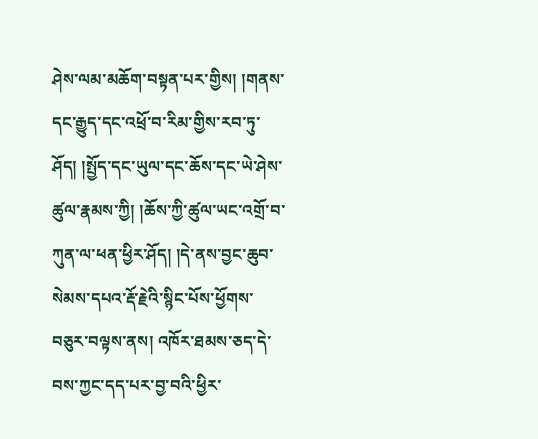ཤེས་ལམ་མཆོག་བསྟན་པར་གྱིས། །གནས་དང་རྒྱུད་དང་འཕྲོ་བ་རིམ་གྱིས་རབ་ཏུ་ཤོད། །སྤྱོད་དང་ཡུལ་དང་ཆོས་དང་ཡེ་ཤེས་ཚུལ་རྣམས་ཀྱི། །ཆོས་ཀྱི་ཚུལ་ཡང་འགྲོ་བ་ཀུན་ལ་ཕན་ཕྱིར་ཤོད། །དེ་ནས་བྱང་ཆུབ་སེམས་དཔའ་རྡོ་རྗེའི་སྙིང་པོས་ཕྱོགས་བཅུར་བལྟས་ནས། འཁོར་ཐམས་ཅད་དེ་བས་ཀྱང་དད་པར་བྱ་བའི་ཕྱིར་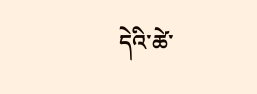དེའི་ཚེ་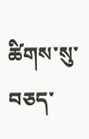ཚིགས་སུ་བཅད་